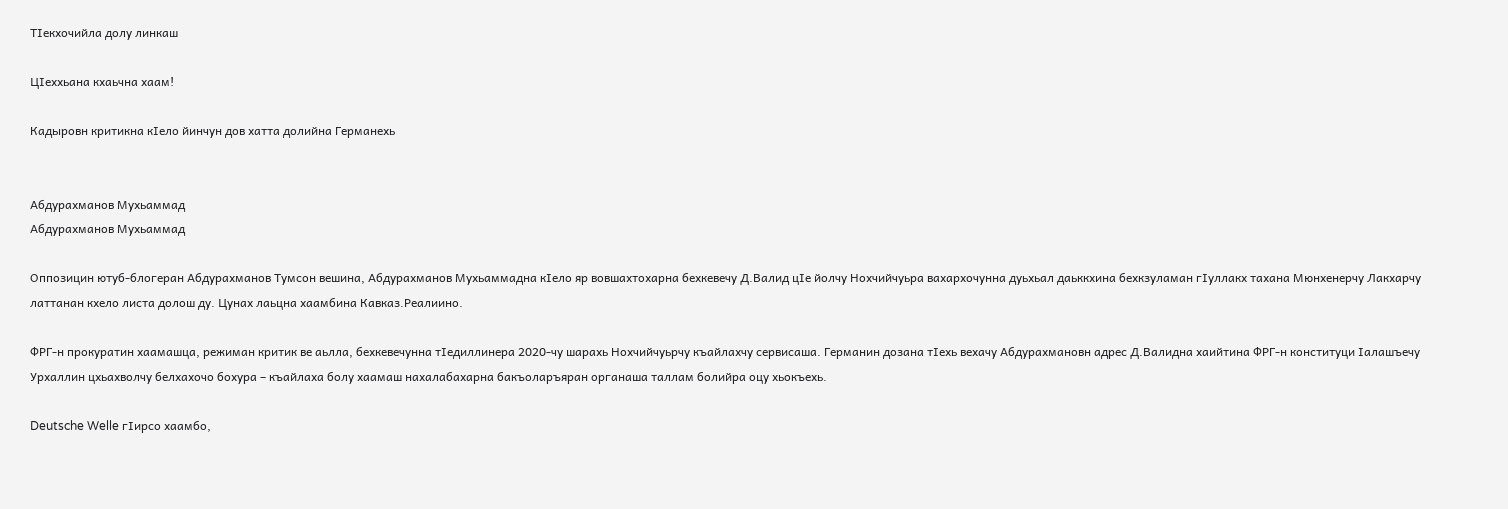ТIекхочийла долу линкаш

ЦIеххьана кхаьчна хаам!

Кадыровн критикна кIело йинчун дов хатта долийна Германехь


Абдурахманов Мухьаммад
Абдурахманов Мухьаммад

Оппозицин ютуб-блогеран Абдурахманов Тумсон вешина, Абдурахманов Мухьаммадна кIело яр вовшахтохарна бехкевечу Д.Валид цIе йолчу Нохчийчуьра вахархочунна дуьхьал даьккхина бехкзуламан гIуллакх тахана Мюнхенерчу Лакхарчу латтанан кхело листа долош ду. Цунах лаьцна хаамбина Кавказ.Реалиино.

ФРГ-н прокуратин хаамашца, режиман критик ве аьлла, бехкевечунна тIедиллинера 2020-чу шарахь Нохчийчуьрчу къайлахчу сервисаша. Германин дозана тIехь вехачу Абдурахмановн адрес Д.Валидна хаийтина ФРГ-н конституци Iалашъечу Урхаллин цхьахволчу белхахочо бохура – къайлаха болу хаамаш нахалабахарна бакъоларъяран органаша таллам болийра оцу хьокъехь.

Deutsche Welle гIирсо хаамбо,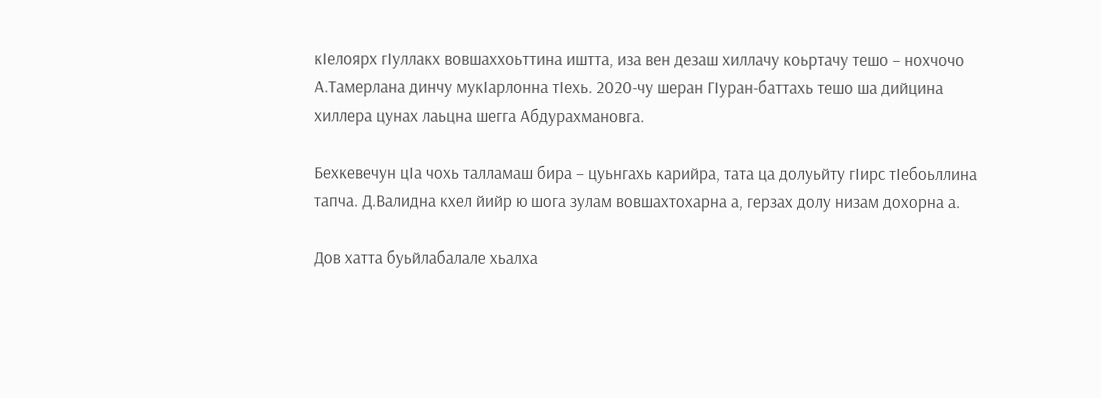кIелоярх гIуллакх вовшаххоьттина иштта, иза вен дезаш хиллачу коьртачу тешо – нохчочо А.Тамерлана динчу мукIарлонна тIехь. 2020-чу шеран ГIуран-баттахь тешо ша дийцина хиллера цунах лаьцна шегга Абдурахмановга.

Бехкевечун цIа чохь талламаш бира – цуьнгахь карийра, тата ца долуьйту гIирс тIебоьллина тапча. Д.Валидна кхел йийр ю шога зулам вовшахтохарна а, герзах долу низам дохорна а.

Дов хатта буьйлабалале хьалха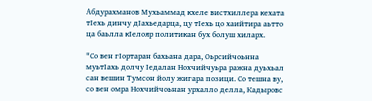Абдурахманов Мухьаммад кхеле вистхиллера кехата тIехь динчу дIахьедарца, цу тIехь цо хаийтира аьтто ца баьлла кIелояр политикан бух болуш хиларх.

"Со вен гIортаран бахьана дара, Оьрсийчоьнна муьтIахь долчу Iедалан Нохчийчуьра ражна дуьхьал сан вешин Тумсон йолу жигара позици. Со тешна ву, со вен омра Нохчийчоьнан урхалло делла, Кадыровс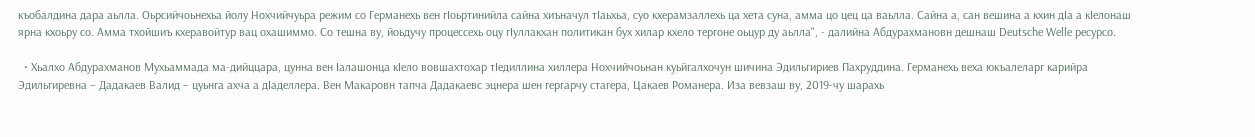къобалдина дара аьлла. Оьрсийчоьнехьа йолу Нохчийчуьра режим со Германехь вен гIоьртинийла сайна хиъначул тIаьхьа, суо кхерамзаллехь ца хета суна, амма цо цец ца ваьлла. Сайна а, сан вешина а кхин дIа а кIелонаш ярна кхоьру со. Амма тхойшиъ кхеравойтур вац охашиммо. Со тешна ву, йоьдучу процессехь оцу гIуллакхан политикан бух хилар кхело тергоне оьцур ду аьлла", - далийна Абдурахмановн дешнаш Deutsche Welle ресурсо.

  • Хьалхо Абдурахманов Мухьаммада ма-дийццара, цунна вен Iалашонца кIело вовшахтохар тIедиллина хиллера Нохчийчоьнан куьйгалхочун шичина Эдильгириев Пахруддина. Германехь веха юкъалеларг карийра Эдильгиревна – Дадакаев Валид – цуьнга ахча а дIаделлера. Вен Макаровн тапча Дадакаевс эцнера шен гергарчу стагера, Цакаев Романера. Иза вевзаш ву, 2019-чу шарахь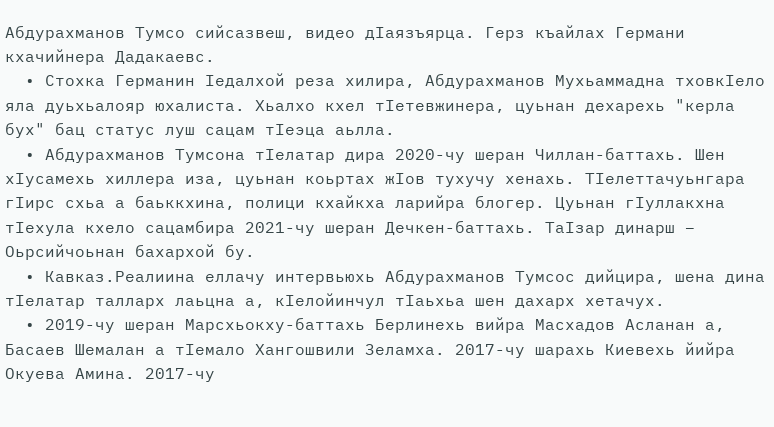Абдурахманов Тумсо сийсазвеш, видео дIаязъярца. Герз къайлах Германи кхачийнера Дадакаевс.
  • Стохка Германин Iедалхой реза хилира, Абдурахманов Мухьаммадна тховкIело яла дуьхьалояр юхалиста. Хьалхо кхел тIетевжинера, цуьнан дехарехь "керла бух" бац статус луш сацам тIеэца аьлла.
  • Абдурахманов Тумсона тIелатар дира 2020-чу шеран Чиллан-баттахь. Шен хIусамехь хиллера иза, цуьнан коьртах жIов тухучу хенахь. ТIелеттачуьнгара гIирс схьа а баьккхина, полици кхайкха ларийра блогер. Цуьнан гIуллакхна тIехула кхело сацамбира 2021-чу шеран Дечкен-баттахь. ТаIзар динарш – Оьрсийчоьнан бахархой бу.
  • Кавказ.Реалиина еллачу интервьюхь Абдурахманов Тумсос дийцира, шена дина тIелатар талларх лаьцна а, кIелойинчул тIаьхьа шен дахарх хетачух.
  • 2019-чу шеран Марсхьокху-баттахь Берлинехь вийра Масхадов Асланан а, Басаев Шемалан а тIемало Хангошвили Зеламха. 2017-чу шарахь Киевехь йийра Окуева Амина. 2017-чу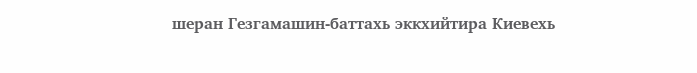шеран Гезгамашин-баттахь эккхийтира Киевехь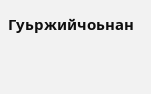Гуьржийчоьнан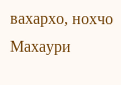вахархо, нохчо Махаури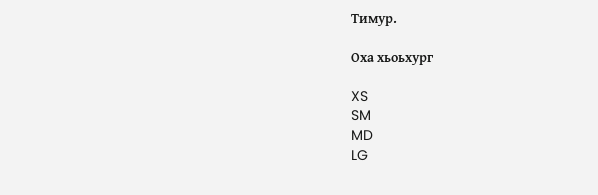Тимур.

Оха хьоьхург

XS
SM
MD
LG